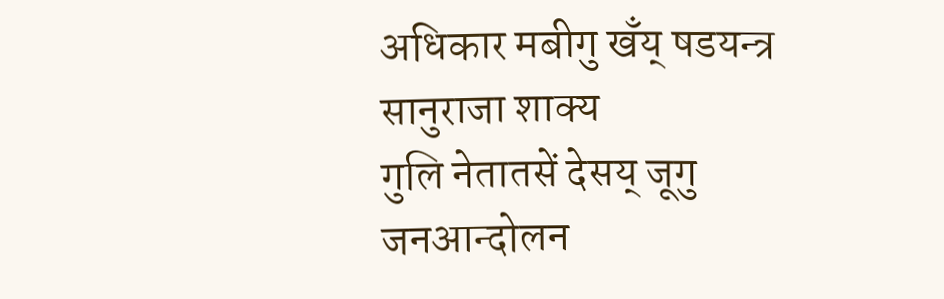अधिकार मबीगु खँय् षडयन्त्र
सानुराजा शाक्य
गुलि नेतातसें देसय् जूगु जनआन्दोलन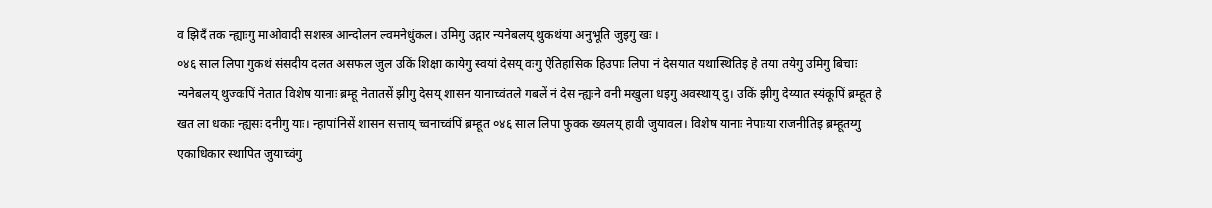व झिदँ तक न्ह्याःगु माओवादी सशस्त्र आन्दोलन ल्वमनेधुंकल। उमिगु उद्गार न्यनेबलय् थुकथंया अनुभूति जुइगु खः ।
०४६ साल लिपा गुकथं संसदीय दलत असफल जुल उकिं शिक्षा कायेगु स्वयां देसय् वःगु ऐतिहासिक हिउपाः लिपा नं देसयात यथास्थितिइ हे तया तयेगु उमिगु बिचाः न्यनेबलय् थुज्वःपिं नेतात विशेष यानाः ब्रम्हू नेतातसें झीगु देसय् शासन यानाच्वंतले गबलें नं देस न्ह्यःने वनी मखुला धइगु अवस्थाय् दु। उकिं झीगु देय्यात स्यंकूपिं ब्रम्हूत हे खत ला धकाः न्ह्यसः दनीगु याः। न्हापांनिसें शासन सत्ताय् च्वनाच्वंपिं ब्रम्हूत ०४६ साल लिपा फुक्क ख्यलय् हावी जुयावल। विशेष यानाः नेपाःया राजनीतिइ ब्रम्हूतय्गु एकाधिकार स्थापित जुयाच्वंगु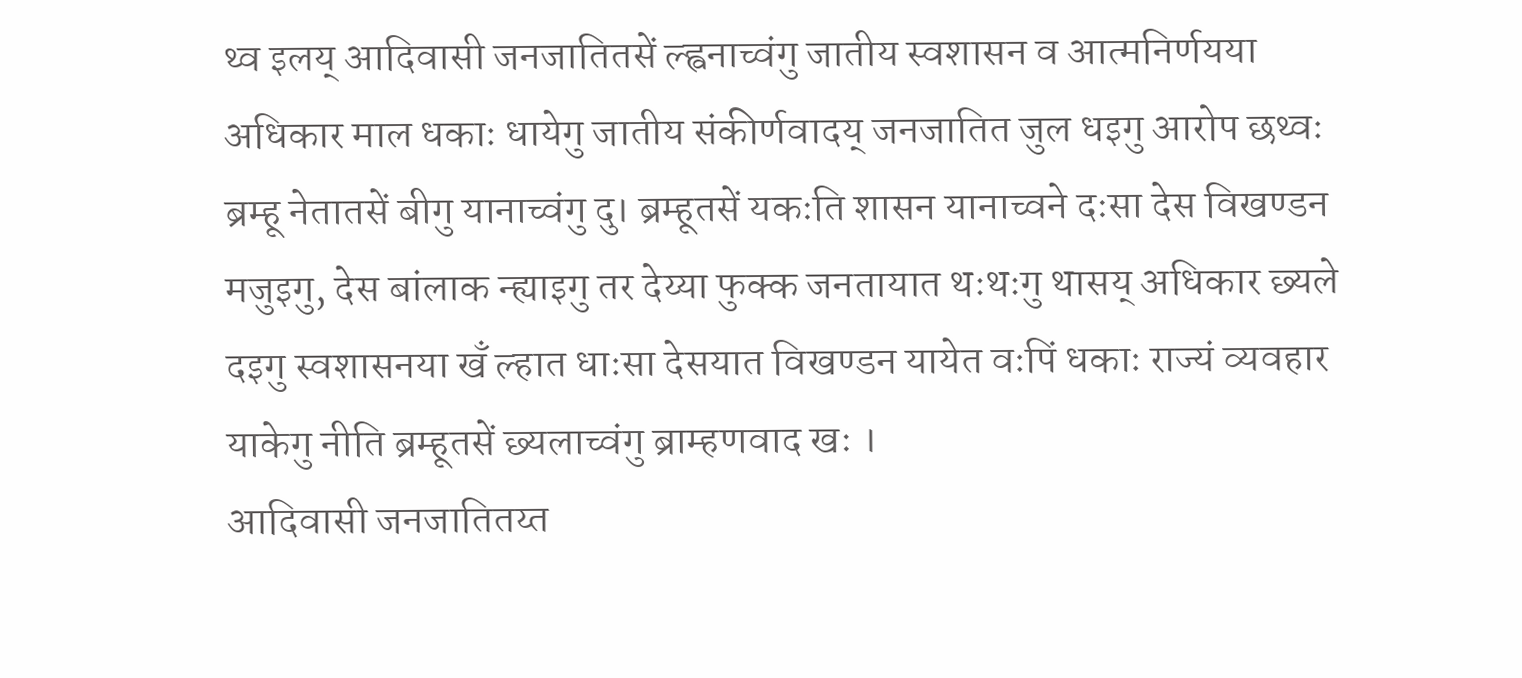थ्व इलय् आदिवासी जनजातितसें ल्ह्वनाच्वंगु जातीय स्वशासन व आत्मनिर्णयया अधिकार माल धकाः धायेगु जातीय संकीर्णवादय् जनजातित जुल धइगु आरोप छथ्वः ब्रम्हू नेतातसें बीगु यानाच्वंगु दु। ब्रम्हूतसें यकःति शासन यानाच्वने दःसा देस विखण्डन मजुइगु, देस बांलाक न्ह्याइगु तर देय्या फुक्क जनतायात थःथःगु थासय् अधिकार छ्यले दइगु स्वशासनया खँ ल्हात धाःसा देसयात विखण्डन यायेत वःपिं धकाः राज्यं व्यवहार याकेगु नीति ब्रम्हूतसें छ्यलाच्वंगु ब्राम्हणवाद खः ।
आदिवासी जनजातितय्त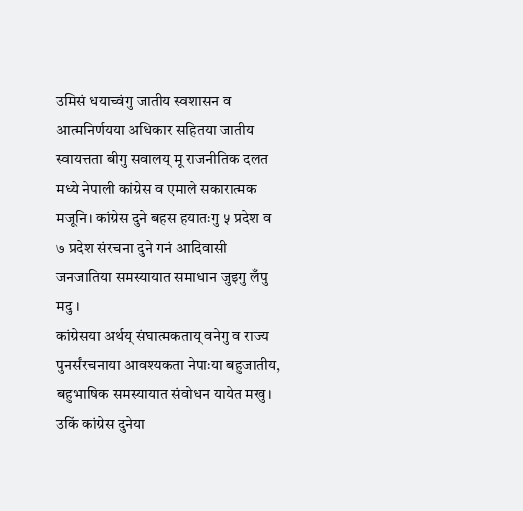उमिसं धयाच्वंगु जातीय स्वशासन व आत्मनिर्णयया अधिकार सहितया जातीय स्वायत्तता बीगु सवालय् मू राजनीतिक दलत मध्ये नेपाली कांग्रेस व एमाले सकारात्मक मजूनि। कांग्रेस दुने बहस हयातःगु ५ प्रदेश व ७ प्रदेश संरचना दुने गनं आदिवासी जनजातिया समस्यायात समाधान जुइगु लँपु मदु ।
कांग्रेसया अर्थय् संघात्मकताय् वनेगु व राज्य पुनर्संरचनाया आवश्यकता नेपाःया बहुजातीय, बहुभाषिक समस्यायात संवोधन यायेत मखु। उकिं कांग्रेस दुनेया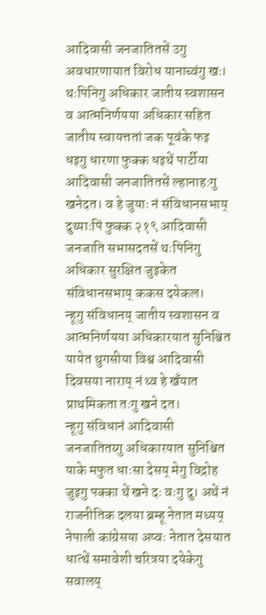आदिवासी जनजातितसें उगु अवधारणायात विरोध यानाच्वंगु खः। थःपिनिगु अधिकार जातीय स्वशासन व आत्मनिर्णयया अधिकार सहित जातीय स्वायत्ततां जक पूवंके फइ धइगु धारणा फुक्क धइथें पार्टीया आदिवासी जनजातितसें ल्हानाहःगु खनेदत। व हे जुयाः नं संविधानसभाय् दुथ्याःपिं फुक्क २१९ आदिवासी जनजाति सभासदतसें थःपिनिगु अधिकार सुरक्षित जुइकेत संविधानसभाय् ककस दयेकल।
न्हूगु संविधानय् जातीय स्वशासन व आत्मनिर्णयया अधिकारयात सुनिश्चित यायेत थुगसीया विश्व आदिवासी दिवसया नाराय् नं थ्व हे खँयात प्राथमिकता तःगु खने दत।
न्हूगु संविधानं आदिवासी जनजातितय्गु अधिकारयात सुनिश्चित याके मफुत धाःसा देसय् मेगु विद्रोह जुइगु पक्का थें खने दः वःगु दु। अथें नं राजनीतिक दलया ब्रम्हू नेतात मध्यय् नेपाली कांग्रेसया अप्वः नेतात देसयात धात्थें समावेशी चरित्रया दयेकेगु सवालय्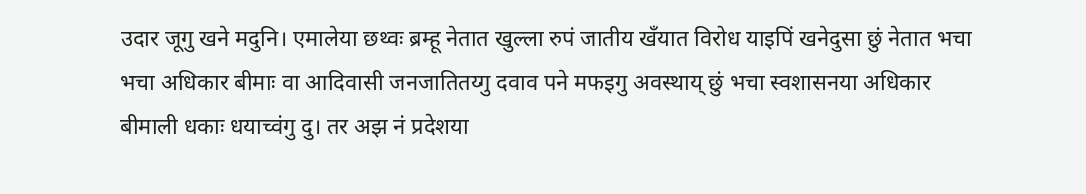उदार जूगु खने मदुनि। एमालेया छथ्वः ब्रम्हू नेतात खुल्ला रुपं जातीय खँयात विरोध याइपिं खनेदुसा छुं नेतात भचा भचा अधिकार बीमाः वा आदिवासी जनजातितय्गु दवाव पने मफइगु अवस्थाय् छुं भचा स्वशासनया अधिकार बीमाली धकाः धयाच्वंगु दु। तर अझ नं प्रदेशया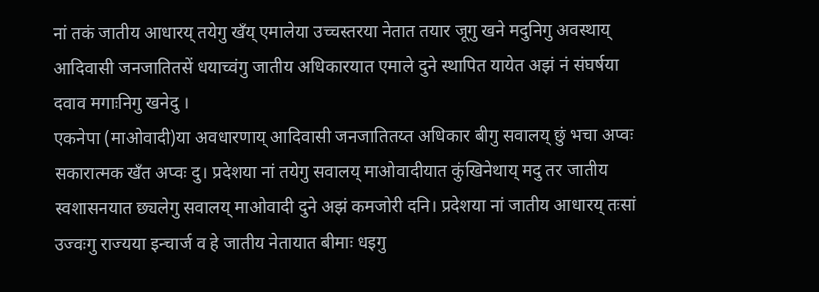नां तकं जातीय आधारय् तयेगु खँय् एमालेया उच्चस्तरया नेतात तयार जूगु खने मदुनिगु अवस्थाय् आदिवासी जनजातितसें धयाच्वंगु जातीय अधिकारयात एमाले दुने स्थापित यायेत अझं नं संघर्षया दवाव मगाःनिगु खनेदु ।
एकनेपा (माओवादी)या अवधारणाय् आदिवासी जनजातितय्त अधिकार बीगु सवालय् छुं भचा अप्वः सकारात्मक खँत अप्वः दु। प्रदेशया नां तयेगु सवालय् माओवादीयात कुंखिनेथाय् मदु तर जातीय स्वशासनयात छ्यलेगु सवालय् माओवादी दुने अझं कमजोरी दनि। प्रदेशया नां जातीय आधारय् तःसां उज्वःगु राज्यया इन्चार्ज व हे जातीय नेतायात बीमाः धइगु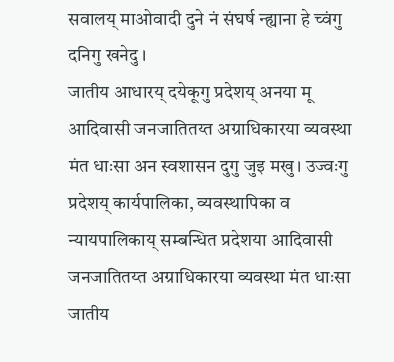सवालय् माओवादी दुने नं संघर्ष न्ह्याना हे च्वंगु दनिगु खनेदु ।
जातीय आधारय् दयेकूगु प्रदेशय् अनया मू आदिवासी जनजातितय्त अग्राधिकारया व्यवस्था मंत धाःसा अन स्वशासन दुगु जुइ मखु। उज्वःगु प्रदेशय् कार्यपालिका, व्यवस्थापिका व न्यायपालिकाय् सम्बन्धित प्रदेशया आदिवासी जनजातितय्त अग्राधिकारया व्यवस्था मंत धाःसा जातीय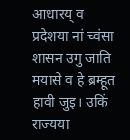आधारय् व प्रदेशया नां च्वंसा शासन उगु जाति मयासे व हे ब्रम्हूत हावी जुइ। उकिं राज्यया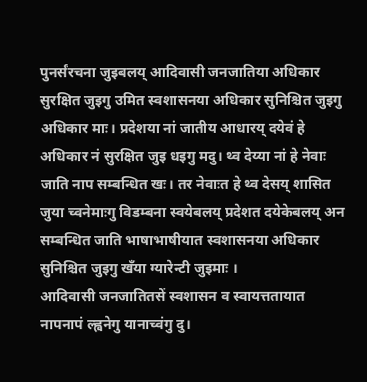पुनर्संरचना जुइबलय् आदिवासी जनजातिया अधिकार सुरक्षित जुइगु उमित स्वशासनया अधिकार सुनिश्चित जुइगु अधिकार माः। प्रदेशया नां जातीय आधारय् दयेवं हे अधिकार नं सुरक्षित जुइ धइगु मदु। थ्व देय्या नां हे नेवाः जाति नाप सम्बन्धित खः। तर नेवाःत हे थ्व देसय् शासित जुया च्वनेमाःगु विडम्बना स्वयेबलय् प्रदेशत दयेकेबलय् अन सम्बन्धित जाति भाषाभाषीयात स्वशासनया अधिकार सुनिश्चित जुइगु खँया ग्यारेन्टी जुइमाः ।
आदिवासी जनजातितसें स्वशासन व स्वायत्ततायात नापनापं ल्ह्वनेगु यानाच्वंगु दु।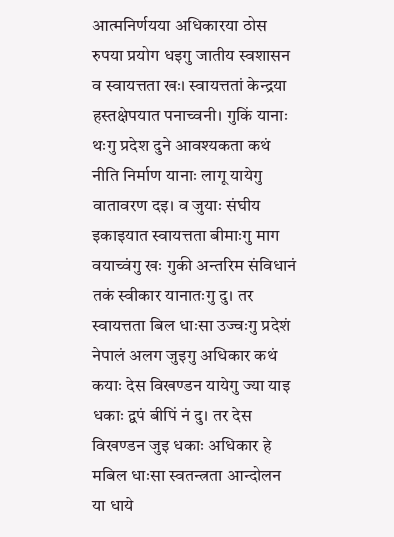आत्मनिर्णयया अधिकारया ठोस रुपया प्रयोग धइगु जातीय स्वशासन व स्वायत्तता खः। स्वायत्ततां केन्द्रया हस्तक्षेपयात पनाच्वनी। गुकिं यानाः थःगु प्रदेश दुने आवश्यकता कथं नीति निर्माण यानाः लागू यायेगु वातावरण दइ। व जुयाः संघीय इकाइयात स्वायत्तता बीमाःगु माग वयाच्वंगु खः गुकी अन्तरिम संविधानं तकं स्वीकार यानातःगु दु। तर स्वायत्तता बिल धाःसा उज्वःगु प्रदेशं नेपालं अलग जुइगु अधिकार कथं कयाः देस विखण्डन यायेगु ज्या याइ धकाः द्वपं बीपिं नं दु। तर देस विखण्डन जुइ धकाः अधिकार हे मबिल धाःसा स्वतन्त्रता आन्दोलन या धाये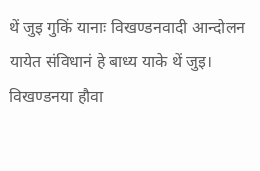थें जुइ गुकिं यानाः विखण्डनवादी आन्दोलन यायेत संविधानं हे बाध्य याके थें जुइ। विखण्डनया हौवा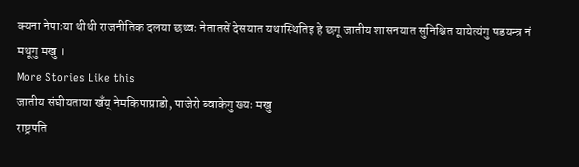क्यना नेपाःया थीथी राजनीतिक दलया छथ्वः नेतातसें देसयात यथास्थितिइ हे छगू जातीय शासनयात सुनिश्चित यायेत्यंगु षडयन्त्र नं मथूगु मखु ।
More Stories Like this
जातीय संघीयताया खँय् नेमकिपाप्राडो, पाजेरो ब्वाकेगु ख्यः मखु
राष्ट्रपति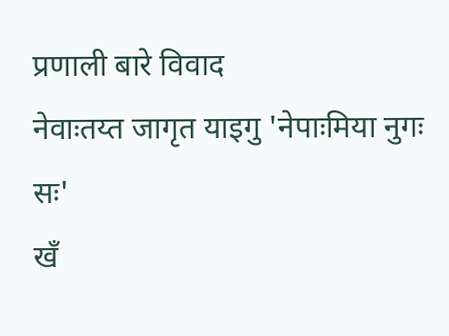प्रणाली बारे विवाद
नेवाःतय्त जागृत याइगु 'नेपाःमिया नुगः सः'
खँ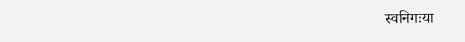स्वनिगःया